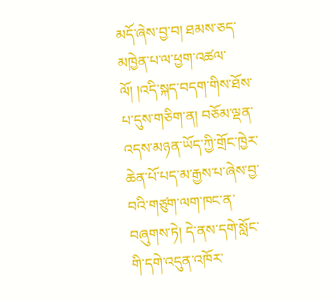མདོ་ཞེས་བྱ་བ། ཐམས་ཅད་མཁྱེན་པ་ལ་ཕྱག་འཚལ་ལོ། །འདི་སྐད་བདག་གིས་ཐོས་པ་དུས་གཅིག་ན། བཅོམ་ལྡན་འདས་མཉན་ཡོད་ཀྱི་གྲོང་ཁྱེར་ཆེན་པོ་པད་མ་རྒྱས་པ་ཞེས་བྱ་བའི་གཙུག་ལག་ཁང་ན་བཞུགས་ཏེ། དེ་ནས་དགེ་སློང་གི་དགེ་འདུན་འཁོར་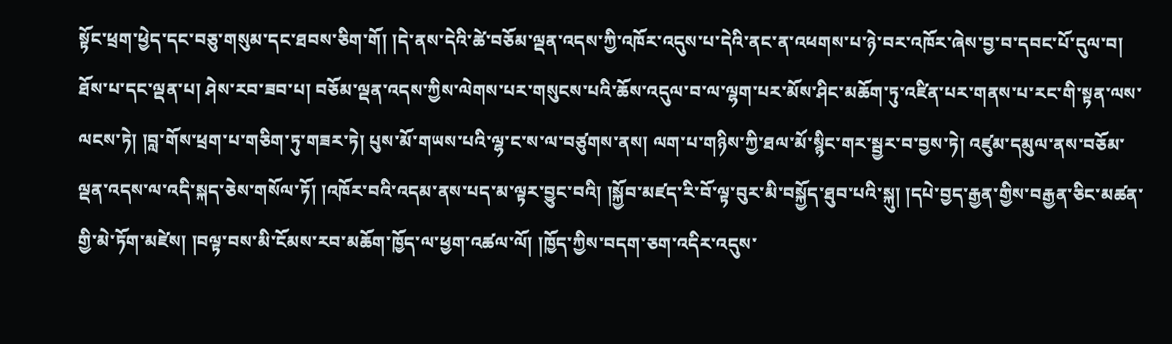སྟོང་ཕྲག་ཕྱེད་དང་བཅུ་གསུམ་དང་ཐབས་ཅིག་གོ། །དེ་ནས་དེའི་ཚེ་བཅོམ་ལྡན་འདས་ཀྱི་འཁོར་འདུས་པ་དེའི་ནང་ན་འཕགས་པ་ཉེ་བར་འཁོར་ཞེས་བྱ་བ་དབང་པོ་དུལ་བ། ཐོས་པ་དང་ལྡན་པ། ཤེས་རབ་ཟབ་པ། བཅོམ་ལྡན་འདས་ཀྱིས་ལེགས་པར་གསུངས་པའི་ཆོས་འདུལ་བ་ལ་ལྷག་པར་མོས་ཤིང་མཆོག་ཏུ་འཛིན་པར་གནས་པ་རང་གི་སྟན་ལས་ལངས་ཏེ། །བླ་གོས་ཕྲག་པ་གཅིག་ཏུ་གཟར་ཏེ། པུས་མོ་གཡས་པའི་ལྷ་ང་ས་ལ་བཙུགས་ནས། ལག་པ་གཉིས་ཀྱི་ཐལ་མོ་སྙིང་གར་སྦྱར་བ་བྱས་ཏེ། འཛུམ་དམུལ་ནས་བཅོམ་ལྡན་འདས་ལ་འདི་སྐད་ཅེས་གསོལ་ཏོ། །འཁོར་བའི་འདམ་ནས་པད་མ་ལྟར་བྱུང་བའི། །སྐྱོབ་མཛད་རི་བོ་ལྟ་བུར་མི་བསྐྱོད་ཐུབ་པའི་སྐུ། །དཔེ་བྱད་རྒྱན་གྱིས་བརྒྱན་ཅིང་མཚན་གྱི་མེ་ཏོག་མཛེས། །བལྟ་བས་མི་ངོམས་རབ་མཆོག་ཁྱོད་ལ་ཕྱག་འཚལ་ལོ། །ཁྱོད་ཀྱིས་བདག་ཅག་འདིར་འདུས་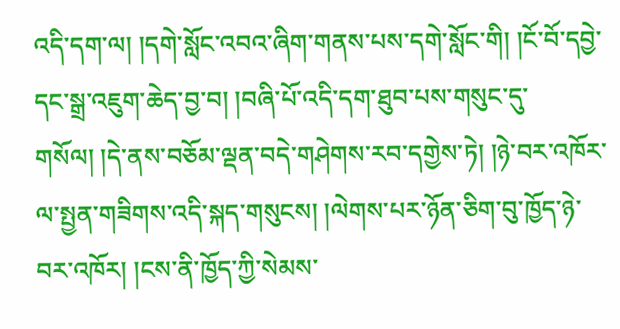འདི་དག་ལ། །དགེ་སློང་འབའ་ཞིག་གནས་པས་དགེ་སློང་གི། །ངོ་བོ་དབྱེ་དང་སྒྲ་འཇུག་ཆེད་བྱ་བ། །བཞི་པོ་འདི་དག་ཐུབ་པས་གསུང་དུ་གསོལ། །དེ་ནས་བཅོམ་ལྡན་བདེ་གཤེགས་རབ་དགྱེས་ཏེ། །ཉེ་བར་འཁོར་ལ་སྤྱན་གཟིགས་འདི་སྐད་གསུངས། །ལེགས་པར་ཉོན་ཅིག་བུ་ཁྱོད་ཉེ་བར་འཁོར། །ངས་ནི་ཁྱོད་ཀྱི་སེམས་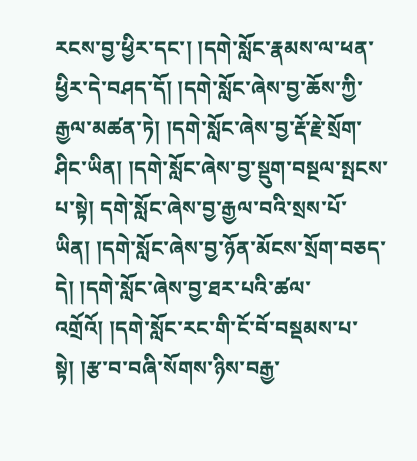རངས་བྱ་ཕྱིར་དང་། །དགེ་སློང་རྣམས་ལ་ཕན་ཕྱིར་དེ་བཤད་དོ། །དགེ་སློང་ཞེས་བྱ་ཆོས་ཀྱི་རྒྱལ་མཚན་ཏེ། །དགེ་སློང་ཞེས་བྱ་རྡོ་རྗེ་སྲོག་ཤིང་ཡིན། །དགེ་སློང་ཞེས་བྱ་སྡུག་བསྔལ་སྤངས་པ་སྟེ། དགེ་སློང་ཞེས་བྱ་རྒྱལ་བའི་སྲས་པོ་ཡིན། །དགེ་སློང་ཞེས་བྱ་ཉོན་མོངས་སྲོག་བཅད་དེ། །དགེ་སློང་ཞེས་བྱ་ཐར་པའི་ཚལ་འགྲོའོ། །དགེ་སློང་རང་གི་ངོ་བོ་བསྡམས་པ་སྟེ། །རྩ་བ་བཞི་སོགས་ཉིས་བརྒྱ་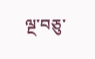ལྔ་བཅུ་